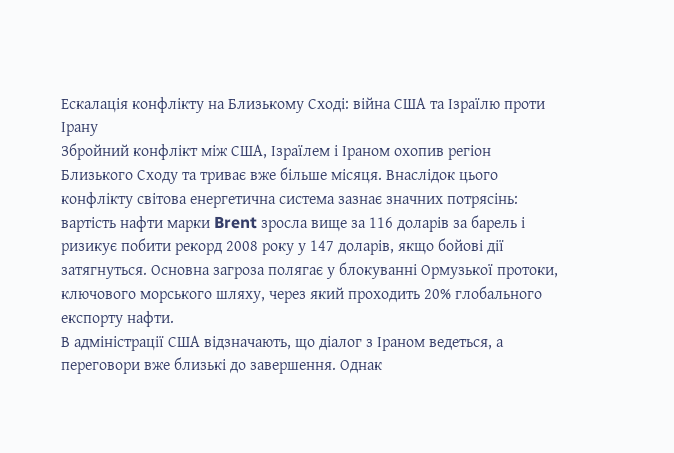Ескалація конфлікту на Близькому Сході: війна США та Ізраїлю проти Ірану
Збройний конфлікт між США, Ізраїлем і Іраном охопив регіон Близького Сходу та триває вже більше місяця. Внаслідок цього конфлікту світова енергетична система зазнає значних потрясінь: вартість нафти марки Brent зросла вище за 116 доларів за барель і ризикує побити рекорд 2008 року у 147 доларів, якщо бойові дії затягнуться. Основна загроза полягає у блокуванні Ормузької протоки, ключового морського шляху, через який проходить 20% глобального експорту нафти.
В адміністрації США відзначають, що діалог з Іраном ведеться, а переговори вже близькі до завершення. Однак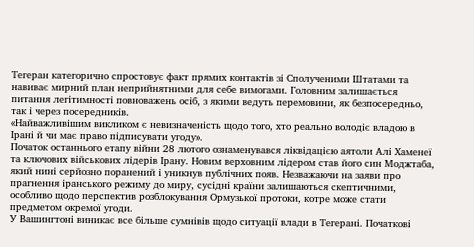Тегеран категорично спростовує факт прямих контактів зі Сполученими Штатами та навиває мирний план неприйнятними для себе вимогами. Головним залишається питання легітимності повноважень осіб, з якими ведуть перемовини, як безпосередньо, так і через посередників.
«Найважливішим викликом є невизначеність щодо того, хто реально володіє владою в Ірані й чи має право підписувати угоду».
Початок останнього етапу війни 28 лютого ознаменувався ліквідацією аятоли Алі Хаменеї та ключових військових лідерів Ірану. Новим верховним лідером став його син Моджтаба, який нині серйозно поранений і уникнув публічних появ. Незважаючи на заяви про прагнення іранського режиму до миру, сусідні країни залишаються скептичними, особливо щодо перспектив розблокування Ормузької протоки, котре може стати предметом окремої угоди.
У Вашингтоні виникає все більше сумнівів щодо ситуації влади в Тегерані. Початкові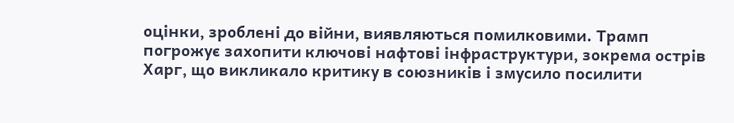оцінки, зроблені до війни, виявляються помилковими. Трамп погрожує захопити ключові нафтові інфраструктури, зокрема острів Харг, що викликало критику в союзників і змусило посилити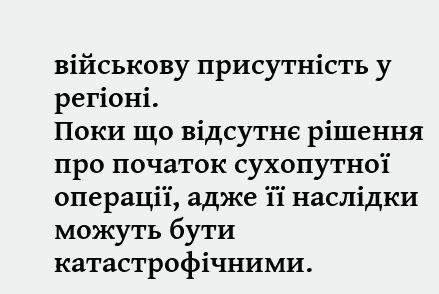військову присутність у регіоні.
Поки що відсутнє рішення про початок сухопутної операції, адже її наслідки можуть бути катастрофічними.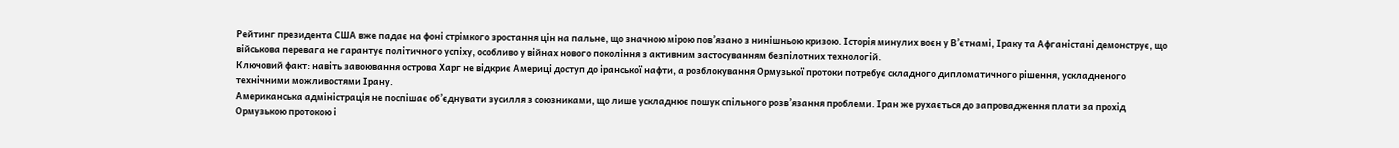Рейтинг президента США вже падає на фоні стрімкого зростання цін на пальне, що значною мірою пов’язано з нинішньою кризою. Історія минулих воєн у В’єтнамі, Іраку та Афганістані демонструє, що військова перевага не гарантує політичного успіху, особливо у війнах нового покоління з активним застосуванням безпілотних технологій.
Ключовий факт: навіть завоювання острова Харг не відкриє Америці доступ до іранської нафти, а розблокування Ормузької протоки потребує складного дипломатичного рішення, ускладненого технічними можливостями Ірану.
Американська адміністрація не поспішає об’єднувати зусилля з союзниками, що лише ускладнює пошук спільного розв’язання проблеми. Іран же рухається до запровадження плати за прохід Ормузькою протокою і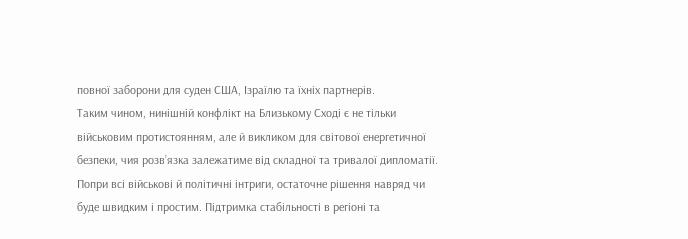повної заборони для суден США, Ізраїлю та їхніх партнерів.
Таким чином, нинішній конфлікт на Близькому Сході є не тільки військовим протистоянням, але й викликом для світової енергетичної безпеки, чия розв’язка залежатиме від складної та тривалої дипломатії.
Попри всі військові й політичні інтриги, остаточне рішення навряд чи буде швидким і простим. Підтримка стабільності в регіоні та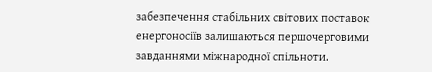забезпечення стабільних світових поставок енергоносіїв залишаються першочерговими завданнями міжнародної спільноти.